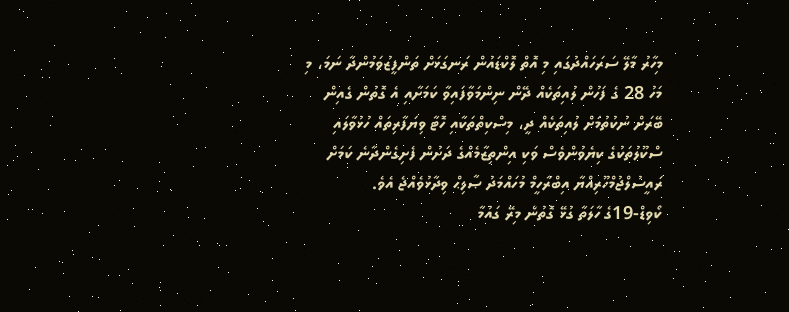މިހާރު މާލޭ ސަރަހައްދުގައި މި އޮތް ލޮކްޑައުން ރަނގަޅަށް ތަންފީޒުވަމުންދާ ނަމަ، މި މަހު 28 ގެ ފަހުން ލުއިތަކެއް ދޭން ނިންމަވާފައިވާ ކަމަށާއި އެ ގޮތުން ގެއިން ބޭރަށް ނުކުތުމަށް ލުއިތަކެއް ދީ، މިސްކިތްތަކާއި ހޮޓާ ވިޔަފާރިތައް ހުޅުވާލައި ސްކޫލުތަކުގެ ކިޔެވުންވެސް ވަކި އިންތިޒާމެއްގެ ދަށުން ފެށިގެންދާނެ ކަމަށް ރައީސުލްޖުމްހޫރިއްޔާ އިބްރާހީމް މުހައްމަދު ޞާލިޙް ވިދާޅުވެއްޖެ އެވެ.
ކޯވިޑް-19ގެ ހާލަތާ ގުޅޭ ގޮތުން މިރޭ ގައުމާ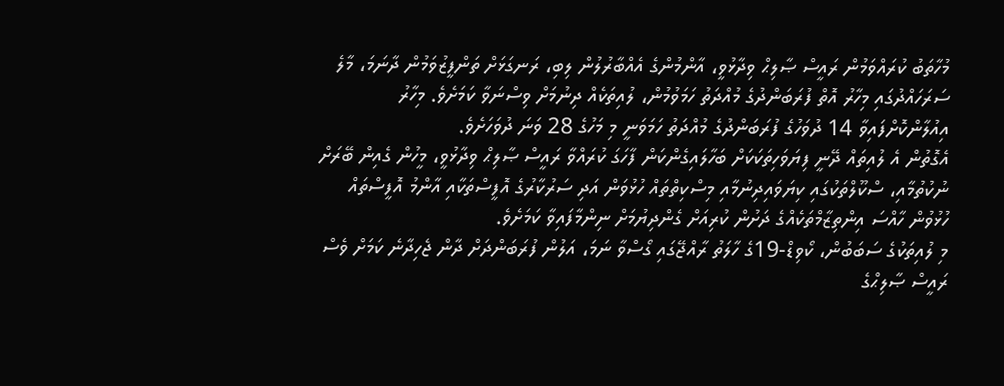މުހާތަބު ކުރައްވަމުން ރައީސް ޞާލިޙް ވިދާޅުވީ، އާންމުންގެ އެއްބާރުލުން ލިބި، ރަނގަޅަށް ތަންފީޒުވަމުން ދާނަމަ، މާލެ ސަރަހައްދުގައި މިހާރު އޮތް ފުރަބަންދުގެ މުއްދަތު ހަމަވުމުން، ލުއިތަކެއް ދިނުމަށް ވިސްނަވާ ކަމަށެވެ. މިހާރު އިއުލާންކޮށްފައިވާ 14 ދުވަހުގެ ފުރަބަންދުގެ މުއްދަތު ހަމަވަނީ މި މަހުގެ 28 ވަނަ ދުވަހަށެވެ.
އެގޮތުން އެ ލުއިތައް ދޭނީ ފިޔަވަހިތަކަކަށް ބަހާލައިގެންކަން ފާހަގަ ކުރައްވާ ރައީސް ޞާލިޙް ވިދާޅުވީ، މީހުން ގެއިން ބޭރަށް ނުކުތުމާއި، ސްކޫލްތަކުގައި ކިޔަވައިދިނުމާއި މިސްކިތްތައް ހުޅުވަން އަދި ސަރުކާރުގެ އޮފީސްތަކާއި އާންމު އޮފީސްތައް ހުޅުވުން ހާއްސަ އިންތިޒާމްތަކެއްގެ ދަށުން ކުރިއަށް ގެންދިޔުމަށް ނިންމާފައިވާ ކަމަށެވެ.
މި ލުއިތަކުގެ ސަބަބުން، ކޯވިޑް-19ގެ ހާލަތު ރާއްޖޭގައި ގޯސްވާ ނަމަ، އަލުން ފުރަބަންދަށް ދާން ޖެހިދާނެ ކަމަށް ވެސް ރައީސް ޞާލިޙްގެ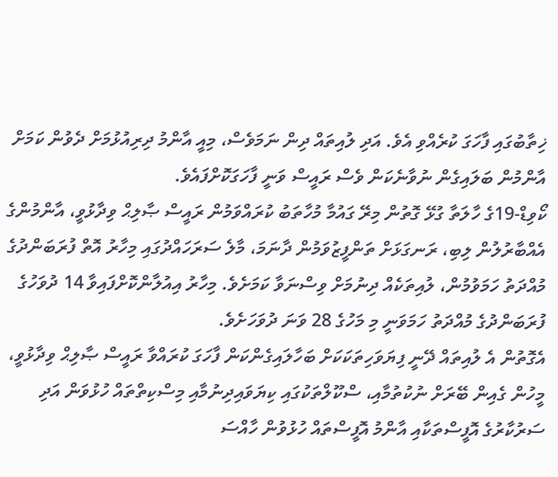ޚިތާބުގައި ފާހަގަ ކުރެއްވި އެވެ. އަދި ލުއިތައް ދިން ނަމަވެސް، މިއީ އާންމު ދިރިއުޅުމަށް ދެވުން ކަމަށް އާންމުން ބަލައިގެން ނުވާނެކަން ވެސް ރައީސް ވަނީ ފާހަގަކޮށްފައެވެ.
ކޯވިޑް-19ގެ ހާލަތާ ގުޅޭ ގޮތުން މިރޭ ގައުމާ މުހާތަބު ކުރައްވަމުން ރައީސް ޞާލިޙް ވިދާޅުވީ، އާންމުންގެ އެއްބާރުލުން ލިބި، ރަނގަޅަށް ތަންފީޒުވަމުން ދާނަމަ، މާލެ ސަރަހައްދުގައި މިހާރު އޮތް ފުރަބަންދުގެ މުއްދަތު ހަމަވުމުން، ލުއިތަކެއް ދިނުމަށް ވިސްނަވާ ކަމަށެވެ. މިހާރު އިއުލާންކޮށްފައިވާ 14 ދުވަހުގެ ފުރަބަންދުގެ މުއްދަތު ހަމަވަނީ މި މަހުގެ 28 ވަނަ ދުވަހަށެވެ.
އެގޮތުން އެ ލުއިތައް ދޭނީ ފިޔަވަހިތަކަކަށް ބަހާލައިގެންކަން ފާހަގަ ކުރައްވާ ރައީސް ޞާލިޙް ވިދާޅުވީ، މީހުން ގެއިން ބޭރަށް ނުކުތުމާއި، ސްކޫލްތަކުގައި ކިޔަވައިދިނުމާއި މިސްކިތްތައް ހުޅުވަން އަދި ސަރުކާރުގެ އޮފީސްތަކާއި އާންމު އޮފީސްތައް ހުޅުވުން ހާއްސަ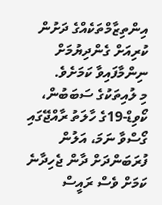އިންތިޒާމްތަކެއްގެ ދަށުން ކުރިއަށް ގެންދިޔުމަށް ނިންމާފައިވާ ކަމަށެވެ.
މި ލުއިތަކުގެ ސަބަބުން، ކޯވިޑް-19ގެ ހާލަތު ރާއްޖޭގައި ގޯސްވާ ނަމަ، އަލުން ފުރަބަންދަށް ދާން ޖެހިދާނެ ކަމަށް ވެސް ރައީސް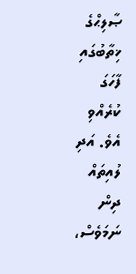ޞާލިޙްގެ ޚިތާބުގައި ފާހަގަ ކުރެއްވި އެވެ. އަދި ލުއިތައް ދިން ނަމަވެސް،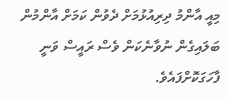މިއީ އާންމު ދިރިއުޅުމަށް ދެވުން ކަމަށް އާންމުން ބަލައިގެން ނުވާނެކަން ވެސް ރައީސް ވަނީ ފާހަގަކޮށްފައެވެ.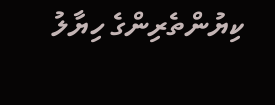ކިޔުންތެރިންގެ ހިޔާލު